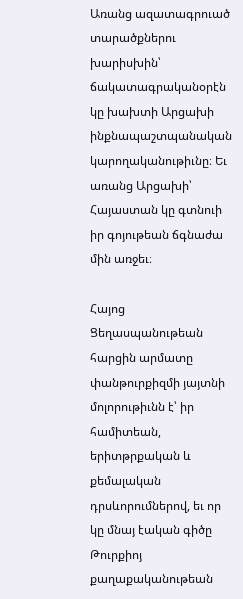Առանց ազատագրուած տարածքներու խարիսխին՝ ճակատագրականօրէն կը խախտի Արցախի ինքնապաշտպանական կարողականութիւնը։ Եւ առանց Արցախի՝ Հայաստան կը գտնուի իր գոյութեան ճգնաժա մին առջեւ։

Հայոց Ցեղասպանութեան հարցին արմատը փանթուրքիզմի յայտնի մոլորութիւնն է՝ իր համիտեան, երիտթրքական և քեմալական դրսևորումներով, եւ որ կը մնայ էական գիծը Թուրքիոյ քաղաքականութեան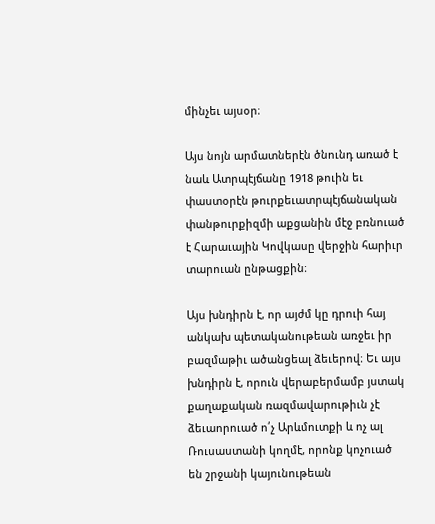մինչեւ այսօր։

Այս նոյն արմատներէն ծնունդ առած է նաև Ատրպէյճանը 1918 թուին եւ փաստօրէն թուրքեւատրպէյճանական փանթուրքիզմի աքցանին մէջ բռնուած է Հարաւային Կովկասը վերջին հարիւր տարուան ընթացքին։

Այս խնդիրն է, որ այժմ կը դրուի հայ անկախ պետականութեան առջեւ իր բազմաթիւ ածանցեալ ձեւերով։ Եւ այս խնդիրն է, որուն վերաբերմամբ յստակ քաղաքական ռազմավարութիւն չէ ձեւաորուած ո՛չ Արևմուտքի և ոչ ալ Ռուսաստանի կողմէ, որոնք կոչուած են շրջանի կայունութեան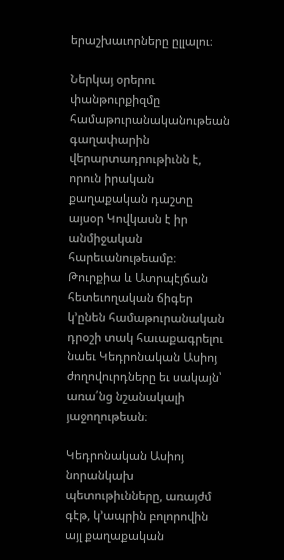երաշխաւորները ըլլալու։

Ներկայ օրերու փանթուրքիզմը համաթուրանականութեան գաղափարին վերարտադրութիւնն է, որուն իրական քաղաքական դաշտը այսօր Կովկասն է իր անմիջական հարեւանութեամբ։ Թուրքիա և Ատրպէյճան հետեւողական ճիգեր կ՚ընեն համաթուրանական դրօշի տակ հաւաքագրելու նաեւ Կեդրոնական Ասիոյ ժողովուրդները եւ սակայն՝ առա՛նց նշանակալի յաջողութեան։

Կեդրոնական Ասիոյ նորանկախ պետութիւնները, առայժմ գէթ, կ՚ապրին բոլորովին այլ քաղաքական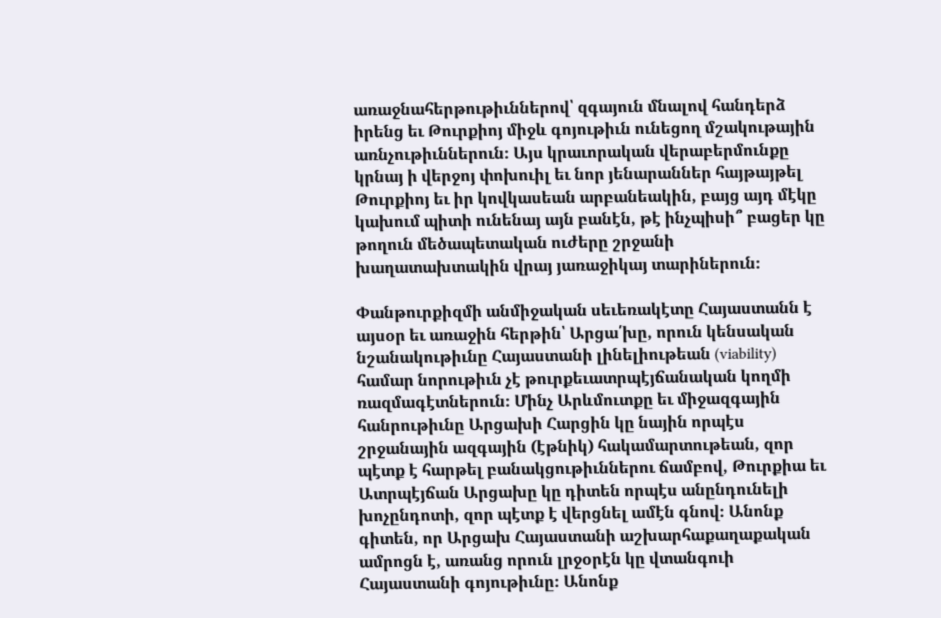առաջնահերթութիւններով՝ զգայուն մնալով հանդերձ իրենց եւ Թուրքիոյ միջև գոյութիւն ունեցող մշակութային առնչութիւններուն։ Այս կրաւորական վերաբերմունքը կրնայ ի վերջոյ փոխուիլ եւ նոր յենարաններ հայթայթել Թուրքիոյ եւ իր կովկասեան արբանեակին, բայց այդ մէկը կախում պիտի ունենայ այն բանէն, թէ ինչպիսի՞ բացեր կը թողուն մեծապետական ուժերը շրջանի խաղատախտակին վրայ յառաջիկայ տարիներուն։

Փանթուրքիզմի անմիջական սեւեռակէտը Հայաստանն է այսօր եւ առաջին հերթին՝ Արցա՛խը, որուն կենսական նշանակութիւնը Հայաստանի լինելիութեան (viability) համար նորութիւն չէ թուրքեւատրպէյճանական կողմի ռազմագէտներուն։ Մինչ Արևմուտքը եւ միջազգային հանրութիւնը Արցախի Հարցին կը նային որպէս շրջանային ազգային (էթնիկ) հակամարտութեան, զոր պէտք է հարթել բանակցութիւններու ճամբով, Թուրքիա եւ Ատրպէյճան Արցախը կը դիտեն որպէս անընդունելի խոչընդոտի, զոր պէտք է վերցնել ամէն գնով։ Անոնք գիտեն, որ Արցախ Հայաստանի աշխարհաքաղաքական ամրոցն է, առանց որուն լրջօրէն կը վտանգուի Հայաստանի գոյութիւնը։ Անոնք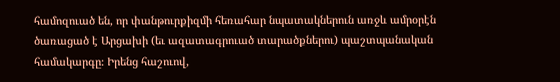համոզուած են, որ փանթուրքիզմի հեռահար նպատակներուն առջև ամրօրէն ծառացած է Արցախի (եւ ազատագրուած տարածքներու) պաշտպանական համակարգը։ Իրենց հաշուով,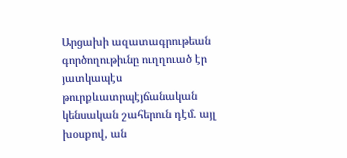Արցախի ազատագրութեան գործողութիւնը ուղղուած էր յատկապէս թուրքևատրպէյճանական կենսական շահերուն դէմ. այլ խօսքով, ան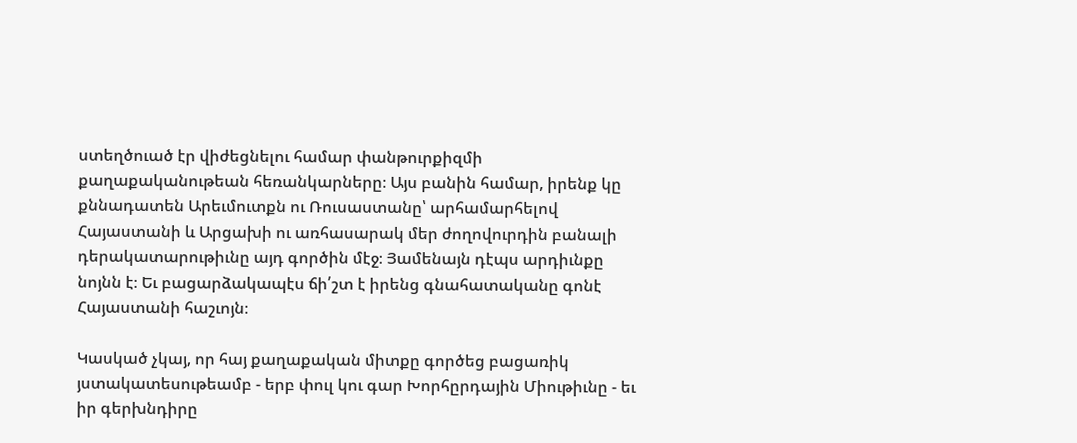ստեղծուած էր վիժեցնելու համար փանթուրքիզմի քաղաքականութեան հեռանկարները։ Այս բանին համար, իրենք կը քննադատեն Արեւմուտքն ու Ռուսաստանը՝ արհամարհելով Հայաստանի և Արցախի ու առհասարակ մեր ժողովուրդին բանալի դերակատարութիւնը այդ գործին մէջ։ Յամենայն դէպս արդիւնքը նոյնն է։ Եւ բացարձակապէս ճի՛շտ է իրենց գնահատականը գոնէ Հայաստանի հաշւոյն։

Կասկած չկայ, որ հայ քաղաքական միտքը գործեց բացառիկ յստակատեսութեամբ - երբ փուլ կու գար Խորհըրդային Միութիւնը - եւ իր գերխնդիրը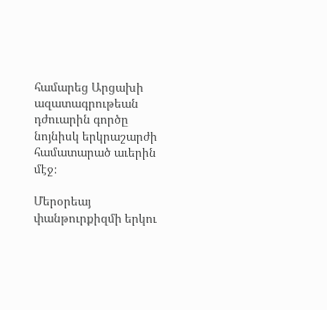համարեց Արցախի ազատագրութեան դժուարին գործը նոյնիսկ երկրաշարժի համատարած աւերին մէջ։

Մերօրեայ փանթուրքիզմի երկու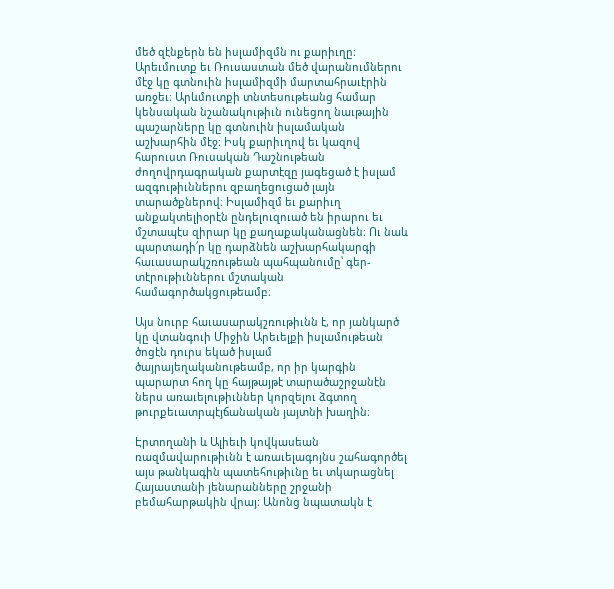մեծ զէնքերն են իսլամիզմն ու քարիւղը։ Արեւմուտք եւ Ռուսաստան մեծ վարանումներու մէջ կը գտնուին իսլամիզմի մարտահրաւէրին առջեւ։ Արևմուտքի տնտեսութեանց համար կենսական նշանակութիւն ունեցող նաւթային պաշարները կը գտնուին իսլամական աշխարհին մէջ։ Իսկ քարիւղով եւ կազով հարուստ Ռուսական Դաշնութեան ժողովրդագրական քարտէզը յագեցած է իսլամ ազգութիւններու զբաղեցուցած լայն տարածքներով։ Իսլամիզմ եւ քարիւղ անքակտելիօրէն ընդելուզուած են իրարու եւ մշտապէս զիրար կը քաղաքականացնեն։ Ու նաև պարտադի՛ր կը դարձնեն աշխարհակարգի հաւասարակշռութեան պահպանումը՝ գեր-տէրութիւններու մշտական համագործակցութեամբ։

Այս նուրբ հաւասարակշռութիւնն է, որ յանկարծ կը վտանգուի Միջին Արեւելքի իսլամութեան ծոցէն դուրս եկած իսլամ ծայրայեղականութեամբ, որ իր կարգին պարարտ հող կը հայթայթէ տարածաշրջանէն ներս առաւելութիւններ կորզելու ձգտող թուրքեւատրպէյճանական յայտնի խաղին։

Էրտողանի և Ալիեւի կովկասեան ռազմավարութիւնն է առաւելագոյնս շահագործել այս թանկագին պատեհութիւնը եւ տկարացնել Հայաստանի յենարանները շրջանի բեմահարթակին վրայ։ Անոնց նպատակն է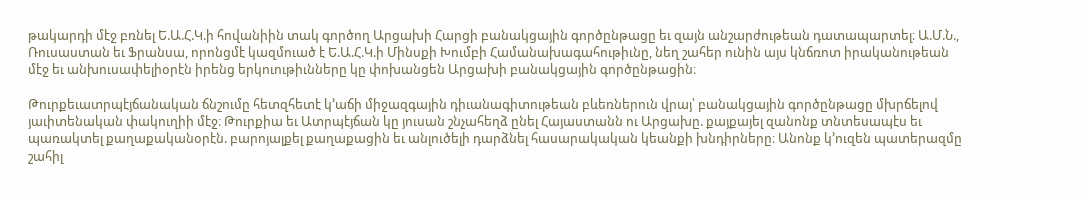թակարդի մէջ բռնել Ե.Ա.Հ.Կ.ի հովանիին տակ գործող Արցախի Հարցի բանակցային գործընթացը եւ զայն անշարժութեան դատապարտել։ Ա.Մ.Ն., Ռուսաստան եւ Ֆրանսա, որոնցմէ կազմուած է Ե.Ա.Հ.Կ.ի Մինսքի Խումբի Համանախագահութիւնը, նեղ շահեր ունին այս կնճռոտ իրականութեան մէջ եւ անխուսափելիօրէն իրենց երկուութիւնները կը փոխանցեն Արցախի բանակցային գործընթացին։

Թուրքեւատրպէյճանական ճնշումը հետզհետէ կ՚աճի միջազգային դիւանագիտութեան բևեռներուն վրայ՝ բանակցային գործընթացը մխրճելով յաւիտենական փակուղիի մէջ։ Թուրքիա եւ Ատրպէյճան կը յուսան շնչահեղձ ընել Հայաստանն ու Արցախը. քայքայել զանոնք տնտեսապէս եւ պառակտել քաղաքականօրէն. բարոյալքել քաղաքացին եւ անլուծելի դարձնել հասարակական կեանքի խնդիրները։ Անոնք կ՚ուզեն պատերազմը շահիլ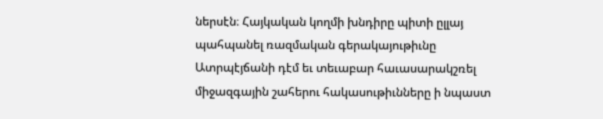ներսէն։ Հայկական կողմի խնդիրը պիտի ըլլայ պահպանել ռազմական գերակայութիւնը Ատրպէյճանի դէմ եւ տեւաբար հաւասարակշռել միջազգային շահերու հակասութիւնները ի նպաստ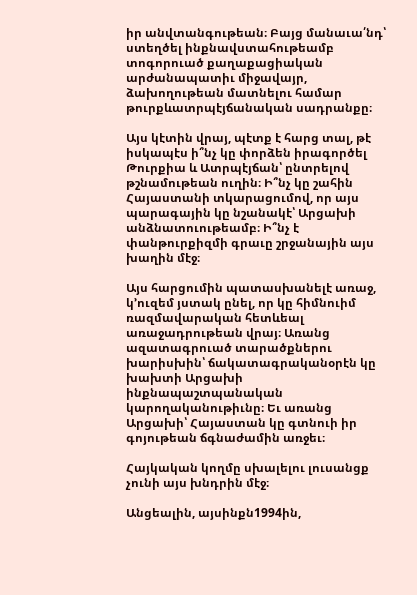իր անվտանգութեան։ Բայց մանաւա՛նդ՝ ստեղծել ինքնավստահութեամբ տոգորուած քաղաքացիական արժանապատիւ միջավայր, ձախողութեան մատնելու համար թուրքևատրպէյճանական սադրանքը։

Այս կէտին վրայ, պէտք է հարց տալ, թէ իսկապէս ի՞նչ կը փորձեն իրագործել Թուրքիա և Ատրպէյճան՝ ընտրելով թշնամութեան ուղին։ Ի՞նչ կը շահին Հայաստանի տկարացումով, որ այս պարագային կը նշանակէ՝ Արցախի անձնատուութեամբ։ Ի՞նչ է փանթուրքիզմի գրաւը շրջանային այս խաղին մէջ։

Այս հարցումին պատասխանելէ առաջ, կ՚ուզեմ յստակ ընել, որ կը հիմնուիմ ռազմավարական հետևեալ առաջադրութեան վրայ։ Առանց ազատագրուած տարածքներու խարիսխին՝ ճակատագրականօրէն կը խախտի Արցախի ինքնապաշտպանական կարողականութիւնը։ Եւ առանց Արցախի՝ Հայաստան կը գտնուի իր գոյութեան ճգնաժամին առջեւ։

Հայկական կողմը սխալելու լուսանցք չունի այս խնդրին մէջ։

Անցեալին, այսինքն1994ին,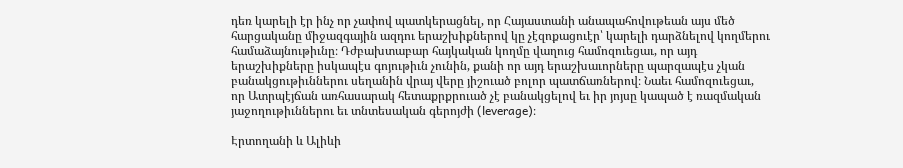դեռ կարելի էր ինչ որ չափով պատկերացնել, որ Հայաստանի անապահովութեան այս մեծ հարցականը միջազգային ազդու երաշխիքներով կը չէզոքացուէր՝ կարելի դարձնելով կողմերու համաձայնութիւնը։ Դժբախտաբար հայկական կողմը վաղուց համոզուեցաւ, որ այդ երաշխիքները իսկապէս գոյութիւն չունին, քանի որ այդ երաշխաւորները պարզապէս չկան բանակցութիւններու սեղանին վրայ վերը յիշուած բոլոր պատճառներով։ Նաեւ համոզուեցաւ, որ Ատրպէյճան առհասարակ հետաքրքրուած չէ բանակցելով եւ իր յոյսը կապած է ռազմական յաջողութիւններու եւ տնտեսական գերոյժի (leverage)։

Էրտողանի և Ալիևի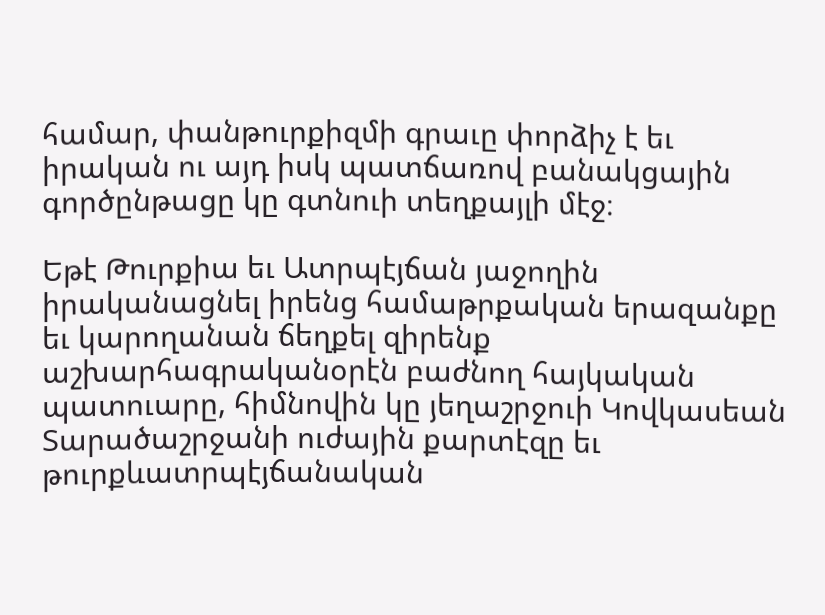համար, փանթուրքիզմի գրաւը փորձիչ է եւ իրական ու այդ իսկ պատճառով բանակցային գործընթացը կը գտնուի տեղքայլի մէջ։

Եթէ Թուրքիա եւ Ատրպէյճան յաջողին իրականացնել իրենց համաթրքական երազանքը եւ կարողանան ճեղքել զիրենք աշխարհագրականօրէն բաժնող հայկական պատուարը, հիմնովին կը յեղաշրջուի Կովկասեան Տարածաշրջանի ուժային քարտէզը եւ թուրքևատրպէյճանական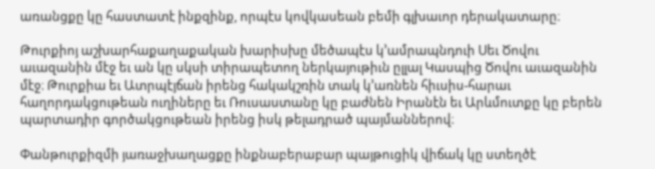առանցքը կը հաստատէ ինքզինք, որպէս կովկասեան բեմի գլխաւոր դերակատարը։

Թուրքիոյ աշխարհաքաղաքական խարիսխը մեծապէս կ՚ամրապնդուի Սեւ Ծովու աւազանին մէջ եւ ան կը սկսի տիրապետող ներկայութիւն ըլլալ Կասպից Ծովու աւազանին մէջ։ Թուրքիա եւ Ատրպէյճան իրենց հակակշռին տակ կ՚առնեն հիւսիս-հարաւ հաղորդակցութեան ուղիները եւ Ռուսաստանը կը բաժնեն Իրանէն եւ Արևմուտքը կը բերեն պարտադիր գործակցութեան իրենց իսկ թելադրած պայմաններով։

Փանթուրքիզմի յառաջխաղացքը ինքնաբերաբար պայթուցիկ վիճակ կը ստեղծէ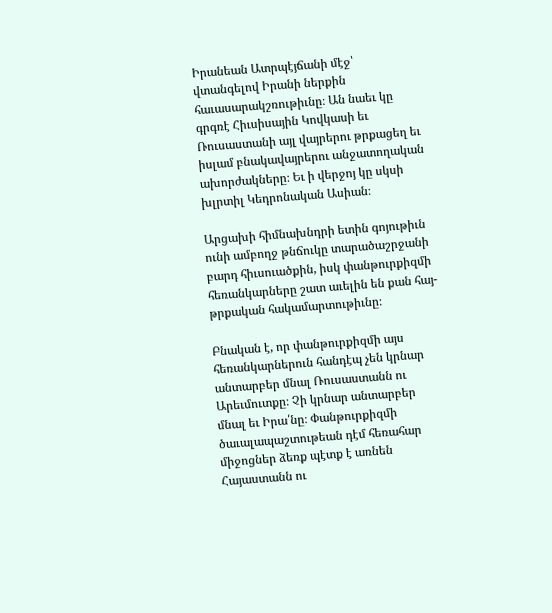Իրանեան Ատրպէյճանի մէջ՝ վտանգելով Իրանի ներքին հաւասարակշռութիւնը։ Ան նաեւ կը գրգռէ Հիւսիսային Կովկասի եւ Ռուսաստանի այլ վայրերու թրքացեղ եւ իսլամ բնակավայրերու անջատողական ախորժակները։ Եւ ի վերջոյ կը սկսի խլրտիլ Կեդրոնական Ասիան։

Արցախի հիմնախնդրի ետին գոյութիւն ունի ամբողջ թնճուկը տարածաշրջանի բարդ հիւսուածքին, իսկ փանթուրքիզմի հեռանկարները շատ աւելին են քան հայ-թրքական հակամարտութիւնը։

Բնական է, որ փանթուրքիզմի այս հեռանկարներուն հանդէպ չեն կրնար անտարբեր մնալ Ռուսաստանն ու Արեւմուտքը։ Չի կրնար անտարբեր մնալ եւ Իրա՛նը։ Փանթուրքիզմի ծաւալապաշտութեան դէմ հեռահար միջոցներ ձեռք պէտք է առնեն Հայաստանն ու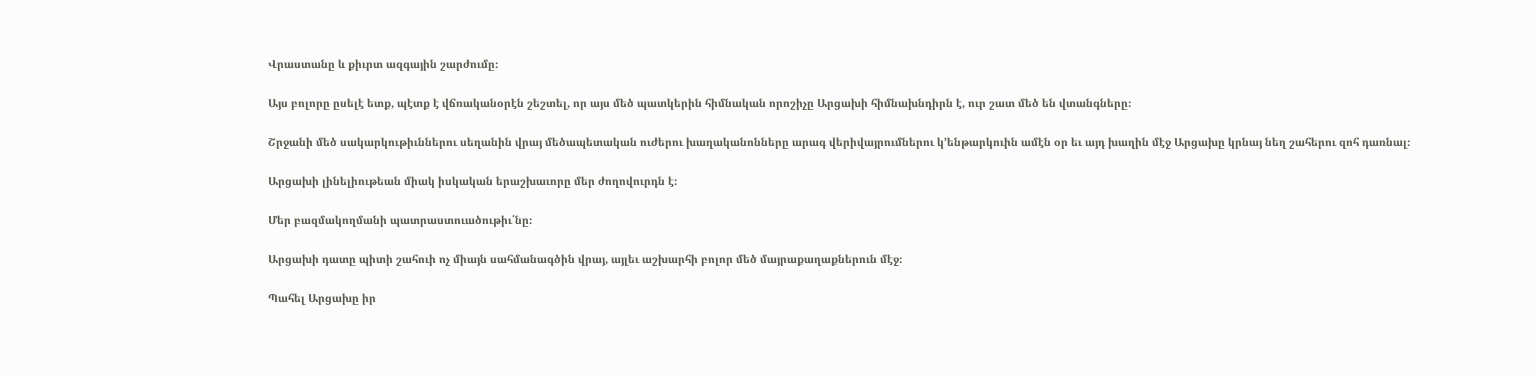Վրաստանը և քիւրտ ազգային շարժումը։

Այս բոլորը ըսելէ ետք, պէտք է վճռականօրէն շեշտել, որ այս մեծ պատկերին հիմնական որոշիչը Արցախի հիմնախնդիրն է, ուր շատ մեծ են վտանգները։

Շրջանի մեծ սակարկութիւններու սեղանին վրայ մեծապետական ուժերու խաղականոնները արագ վերիվայրումներու կ՚ենթարկուին ամէն օր եւ այդ խաղին մէջ Արցախը կրնայ նեղ շահերու զոհ դառնալ։

Արցախի լինելիութեան միակ իսկական երաշխաւորը մեր ժողովուրդն է։

Մեր բազմակողմանի պատրաստուածութիւ՛նը։

Արցախի դատը պիտի շահուի ոչ միայն սահմանագծին վրայ, այլեւ աշխարհի բոլոր մեծ մայրաքաղաքներուն մէջ։

Պահել Արցախը իր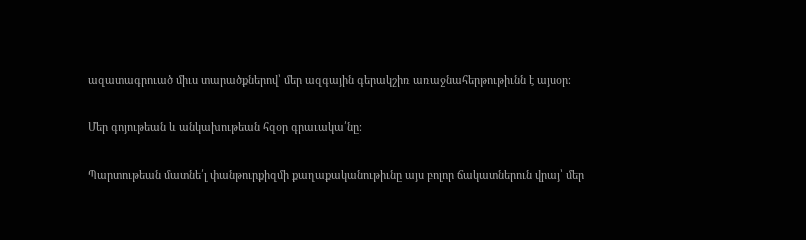ազատագրուած միւս տարածքներով՝ մեր ազգային գերակշիռ առաջնահերթութիւնն է այսօր։

Մեր գոյութեան և անկախութեան հզօր գրաւակա՛նը։

Պարտութեան մատնե՛լ փանթուրքիզմի քաղաքականութիւնը այս բոլոր ճակատներուն վրայ՝ մեր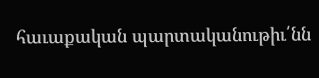հաւաքական պարտականութիւ՛նն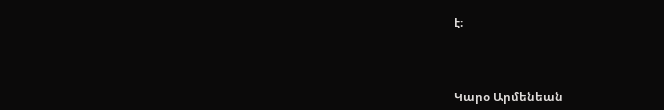է։



Կարօ Արմենեան